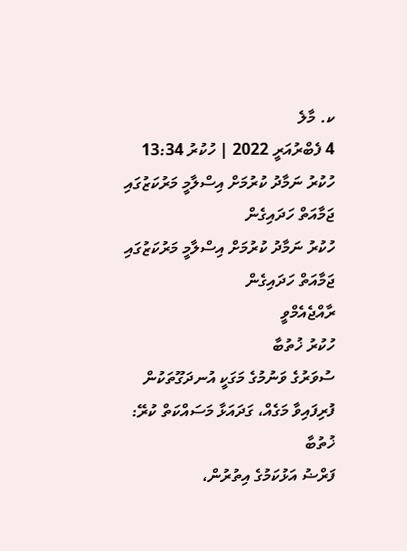ކ. މާލެ
4 ފެބްރުއަރީ 2022 | ހުކުރު 13:34
ހުކުރު ނަމާދު ކުރުމަށް އިސްލާމީ މަރުކަޒުގައި ޖަމާއަތް ހަދައިގެން
ހުކުރު ނަމާދު ކުރުމަށް އިސްލާމީ މަރުކަޒުގައި ޖަމާއަތް ހަދައިގެން
ރާއްޖެއެމްވީ
ހުކުރު ޚުތުބާ
ސުވަރުގެ ވަނުމުގެ މަގަކީ އުނދަގޫތަކުން ފުރިފައިވާ މަގެއް، ގަދައަޅާ މަސައްކަތް ކުރޭ: ޚުތުބާ
ފަރްޟު އަޅުކަމުގެ އިތުރުން،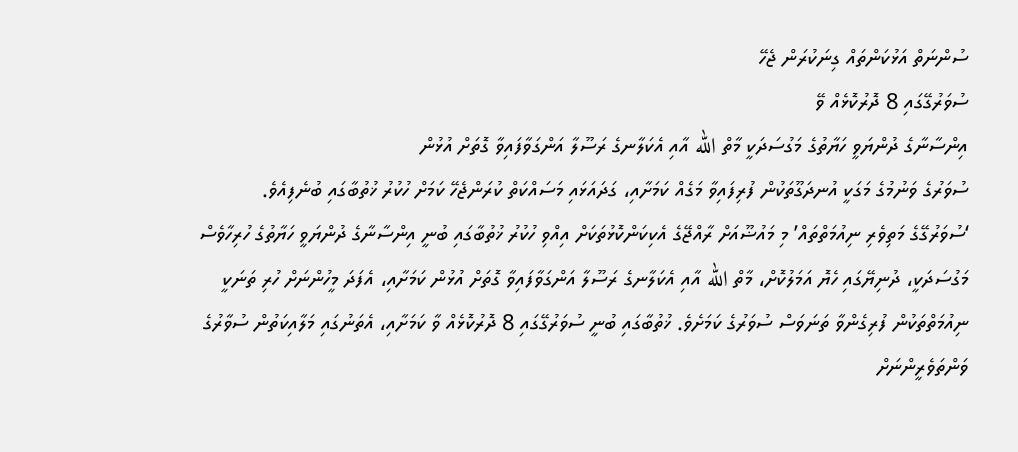ސުންނަތް އަޅުކަންތައް ގިނަކުރަން ޖެހޭ
ސުވަރުގޭގައި 8 ދޮރުކޮޅެއް ވޭ
އިންސާނާގެ ދުންޔަވީ ހަޔާތުގެ މަގުސަދަކީ މާތް الله އާއި އެކަލާނގެ ރަސޫލާ އަންގަވާފައިވާ ގޮތަށް އުޅުން
ސުވަރުގެ ވަނުމުގެ މަގަކީ އުނދަގޫތަކުން ފުރިފައިވާ މަގެއް ކަމަށާއި، ގަދައަޅައި މަސައްކަތް ކުރަންޖެހޭ ކަމަށް ހުކުރު ޚުތުބާގައި ބުނެފިއެވެ.
‘ސުވަރުގޭގެ މަތިވެރި ނިއުމަތްތައް’ މި މައުޟޫއަށް ރާއްޖޭގެ އެކިކަންކޮޅުތަކަށް އިއްވި ހުކުރު ޚުތުބާގައި ބުނީ އިންސާނާގެ ދުންޔަވީ ހަޔާތުގެ ހުރިހާވެސް މަގުސަދަކީ، ދުނިޔޭގައި ހެޔޮ އަމަލުކޮށް، މާތް الله އާއި އެކަލާނގެ ރަސޫލާ އަންގަވާފައިވާ ގޮތަށް އުޅުން ކަމަށާއި، އެފަދަ މީހުންނަށް ހުރި ތަނަކީ ނިއުމަތްތަކުން ފުރިގެންވާ ތަނަވަސް ސުވަރުގެ ކަމަށެވެ. ޚުތުބާގައި ބުނީ ސުވަރުގޭގައި 8 ދޮރުކޮޅެއް ވާ ކަމަށާއި، އެތަނުގައި މަލާއިކަތުން ސުވާރުގެ ވަންތަވެރީންނަށް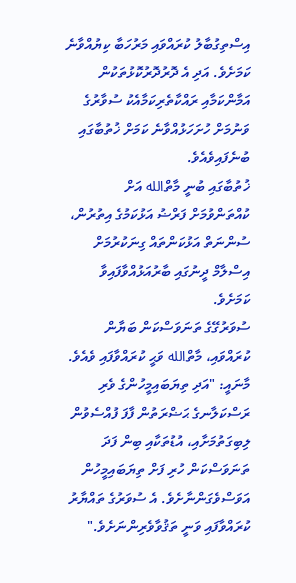އިސްތިގުބާލު ކުރައްވައި މަރުހަބާ ކިޔުއްވާނެ ކަމަށެވެ. އަދި އެ ދޮރުދޮރުކޮޅުތަކުން އަމާންކަމާއި ރައްކާތެރިކަމާއެކު ސުވާރުގެ ވަނުމަށް ހުށަހަޅުއްވާނެ ކަމަށް ޚުތުބާގައި ބުނެފައިވެއެވެ.
ޚުތުބާގައި ބުނީ މާތްالله އަށް ކުއްތަންވުމަށް ފަރްޟު އަޅުކަމުގެ އިތުރުން، ސުންނަތް އަޅުކަންތައް ގިނަކުރުމަށް އިސްލާމް ދީނުގައި ބާރުއަޅުއްވާފައިވާ ކަމަށެވެ.
ސުވަރުގޭގެ ތަނަވަސްކަން ބަޔާން ކުރައްވައި، މާތްالله ވަޙީ ކުރައްވާފައި ވެއެވެ. މާނައީ: "އަދި ތިޔަބައިމީހުންގެ ވެރި ރަސްކަލާނގެ ޙަޟްރަތުން ފާފަ ފުއްސެވުން ލިބިގަތުމަށާއި، އުޑުތަކާއި ބިން ފަދަ ތަނަވަސްކަން ހުރި ފަށް ތިޔަބައިމީހުން އަވަސްވެގަންނާށެވެ. އެ ސުވަރުގެ ތައްޔާރު ކުރައްވާފައި ވަނީ ތަޤުވާވެރިންނަށެވެ."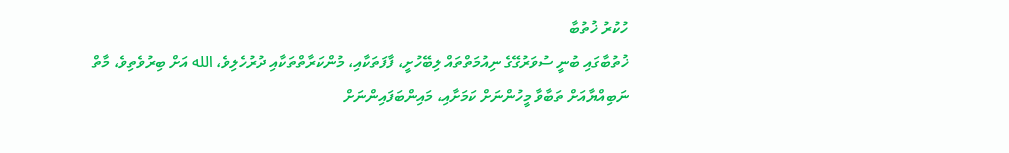ހުކުރު ޚުތުބާ
ޚުތުބާގައި ބުނީ ސުވަރުގޭގެ ނިއުމަތްތައް ލިބޭހުށީ، ފާފަތަކާއި، މުންކަރާތްތަކާއި ދުރުހެލިވެ، الله އަށް ބިރުވެތިވެ، މާތް ނަބިއްޔާއަށް ތަބާވާ މީހުންނަށް ކަމަށާއި، މައިންބަފައިންނަށް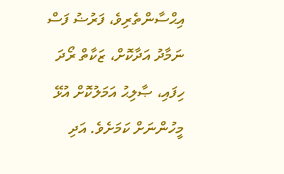އިޙްސާންތެރިވެ، ފަރުޟު ފަސް ނަމާދު އަދާކޮށް، ޒަކާތް ރޯދަ ހިފައި، ޞާލިޙު އަމަލުކޮށް އުޅޭ މީހުންނަށް ކަމަށެވެ. އަދި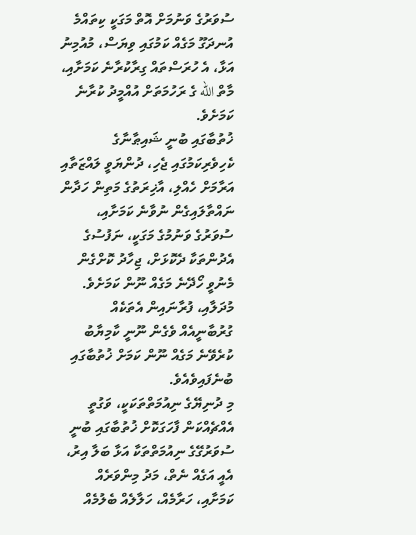ސުވަރުގެ ވަނުމަށް އޮތް މަގަކީ ކިތައްމެ އުނދަގޫ މަގެއް ކަމުގައި ވިޔަސް، މުއުމިނު އަޅާ، އެ ހުރަސްތައް ގިރާކުރާނެ ކަމަށާއި، މާތް الله ގެ ރަހުމަތަށް އުއްމީދު ކުރާނެ ކަމަށެވެ.
ޚުތުބާގައި ބުނީ ޝައިޠާނާގެ ކެހިވެރިކަމުގައި ޖެހި، ދުންޔަވީ ލައްޒަތާއި އަރާމަށް ހެއްލި، އާޚިރަތުގެ މަތިން ހަދާން ނައްތާލައިގެން ނުވާނެ ކަމަށާއި، ސުވަރުގެ ވަނުމުގެ މަގަކީ، ނަފުސުގެ އެދުންތަކާ ދެކޮޅަށް، ޖިހާދު ކޮށްގެން މެނުވީ ހޯދޭނެ މަގެއް ނޫން ކަމަށެވެ. މުދަލާއި، ފުރާނައިން އެތަކެއް ގުރުބާނީއެއް ވެގެން ނޫނީ ކާމިޔާބު ކުރެވޭނެ މަގެއް ނޫން ކަމަށް ޚުތުބާގައި ބުނެފައިވެއެވެ.
މި ދުނިޔޭގެ ނިއުމަތްތަކަކީ، ވަގުތީ އެއްޗެއްކަން ފާހަގަކޮށް ޚުތުބާގައި ބުނީ ސުވަރުގޭގެ ނިއުމަތްތަކާ އަޅާ ބަލާ އިރު، އެއީ އަގެއް ނެތް، މަދު މިންވަރެއް ކަމަށާއި، ހަރާމެއް، ހަލާލެއް ބެލުމެއް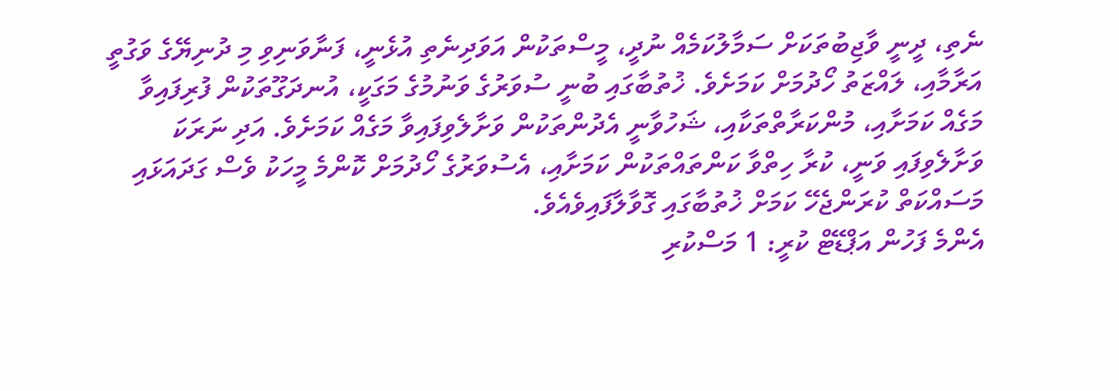ނެތި، ދީނީ ވާޖިބުތަކަށް ސަމާލުކަމެއް ނުދީ، މީސްތަކުން އަވަދިނެތި އުޅެނީ، ފަނާވަނިވި މި ދުނިޔޭގެ ވަގުތީ އަރާމާއި، ލައްޒަތު ހޯދުމަށް ކަމަށެވެ. ޚުތުބާގައި ބުނީ ސުވަރުގެ ވަނުމުގެ މަގަކީ، އުނދަގޫތަކުން ފުރިފައިވާ މަގެއް ކަމަށާއި، މުންކަރާތްތަކާއި، ޝަހުވާނީ އެދުންތަކުން ވަށާލެވިފައިވާ މަގެއް ކަމަށެވެ. އަދި ނަރަކަ ވަށާލެވިފައި ވަނީ، ކުރާ ހިތްވާ ކަންތައްތަކުން ކަމަށާއި، އެސުވަރުގެ ހޯދުމަށް ކޮންމެ މީހަކު ވެސް ގަދައަޅައި މަސައްކަތް ކުރަންޖެހޭ ކަމަށް ޚުތުބާގައި ގޮވާލާފައިވެއެވެ.
އެންމެ ފަހުން އަޕްޑޭޓް ކުރީ: 1 މަސްކުރި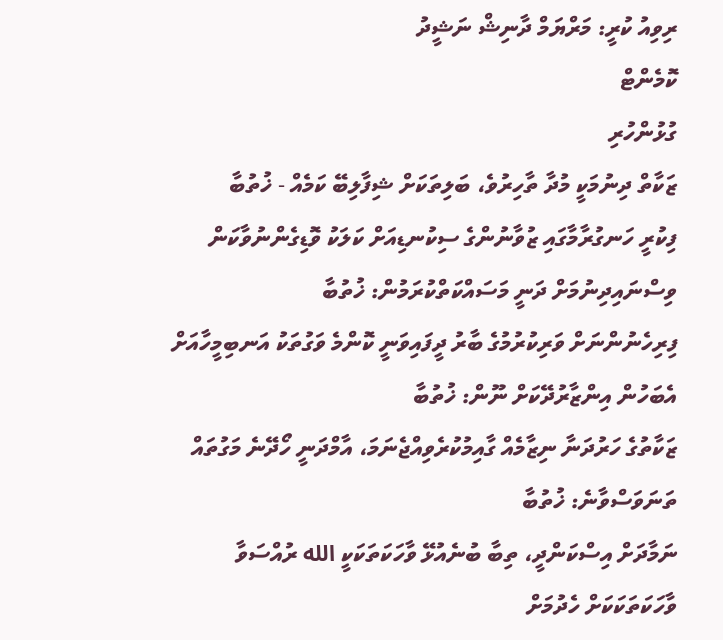ރިވިއު ކުރީ: މަރްޔަމް ދާނިޝް ނަޝީދު
ކޮމެންޓް
ގުޅުންހުރި
ޒަކާތް ދިނުމަކީ މުދާ ތާހިރުވެ، ބަލިތަކަށް ޝިފާލިބޭ ކަމެއް - ޚުތުބާ
ފިކުރީ ހަނގުރާމާގައި ޒުވާނުންގެ ސިކުނޑިއަށް ކަލަކު ވޮޑިގެންނުވާކަން ވިސްނައިދިނުމަށް ދަނީ މަސައްކަތްކުރަމުން: ޚުތުބާ
ފިރިހެނުންނަށް ވަރިކުރުމުގެ ބާރު ދީފައިވަނީ ކޮންމެ ވަގުތަކު އަނބިމީހާއަށް އެބަހުން އިންޒާރުދޭކަށް ނޫން: ޚުތުބާ
ޒަކާތުގެ ހަރުދަނާ ނިޒާމެއް ގާއިމުކުރެވިއްޖެނަމަ، އާމްދަނީ ހޯދޭނެ މަގުތައް ތަނަވަސްވާނެ: ޚުތުބާ
ނަމާދަށް އިސްކަންދީ، ތިބާ ބުނެއުޅޭ ވާހަކަތަކަކީ الله ރުއްސަވާ ވާހަކަތަކަކަށް ހެދުމަށް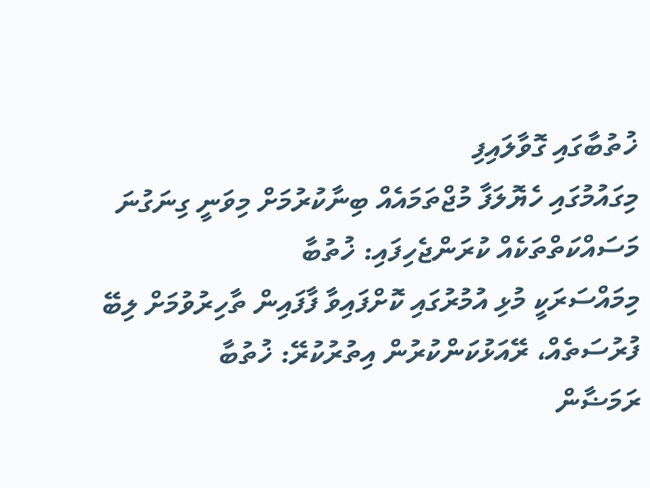ޚުތުބާގައި ގޮވާލައިފި
މިގައުމުގައި ހެޔޮލަފާ މުޖްތަމައެއް ބިނާކުރުމަށް މިވަނީ ގިނަގުނަ މަސައްކަތްތަކެއް ކުރަންޖެހިފައި: ޚުތުބާ
މިމައްސަރަކީ މުޅި އުމުރުގައި ކޮށްފައިވާ ފާފައިން ތާހިރުވުމަށް ލިބޭ ފުރުސަތެއް، ރޭއަޅުކަންކުރުން އިތުރުކުރޭ: ޚުތުބާ
ރަމަޟާން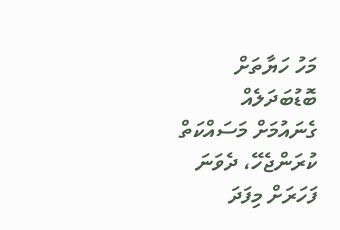މަހު ހަޔާތަށް ބޮޑުބަދަލެއް ގެނައުމަށް މަސައްކަތް ކުރަންޖެހޭ، ދެވަނަ ފަހަރަށް މިފަދަ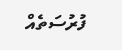ފުރުސަތެއް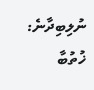ނުލިބިދާނެ: ޚުތުބާ